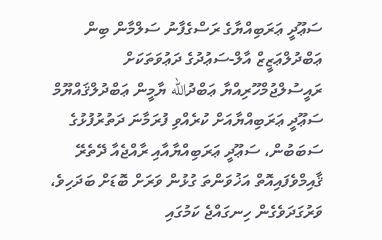ސަޢޫދީ ޢަރަބިއްޔާގެ ރަސްގެފާނު ސަލްމާން ބިން ޢަބްދުލްޢަޒީޒް އާލް-ސަޢުދުގެ ދަޢުވަތަކަށް ރައީސުލްޖުމްހޫރިއްޔާ ޢަބްދުالله ޔާމީން ޢަބްދުލްޤައްޔޫމް ސަޢޫދީ ޢަރަބިއްޔާއަށް ކުރެއްވި ފުރަމާނަ ދަތުރުފުޅުގެ ސަބަބުން، ސަޢޫދީ ޢަރަބިއްޔާއާއި ރާއްޖެއާ ދޭތެރޭ ޤާއިމްވެފައިއޮތް އަޚުވަންތަ ގުޅުން ވަރަށް ބޮޑަށް ބަދަހިވެ، ވަރުގަދަވެގެން ހިނގައްޖެ ކަމުގައި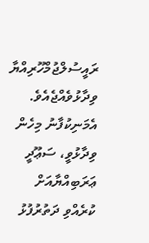ރައީސުލްޖުމްހޫރިއްޔާ ވިދާޅުވެއްޖެއެވެ. އެމަނިކުފާނު މިހެން ވިދާޅުވީ، ސަޢޫދީ ޢަރަބިއްޔާއަށް ކުރެއްވި ދަތުރުފުޅު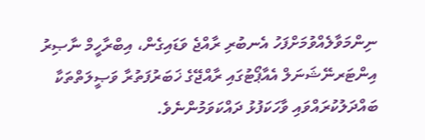ނިންމަވާލެއްވުމަށްފަހު އެނބުރި ރާއްޖެ ވަޑައިގެން، އިބްރާހީމް ނާޞިރު އިންޓަރނޭޝަނަލް އެއާޕޯޓުގައި ރާއްޖޭގެ ޚަބަރުފަތުރާ ވަޞީލަތްތަކާ ބައްދަލުކުރައްވައި ވާހަކަފުޅު ދައްކަވަމުންނެވެ.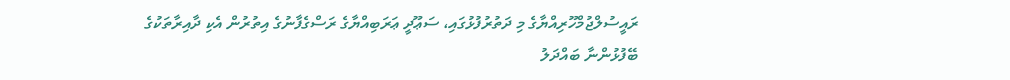ރައީސުލްޖުމްހޫރިއްޔާގެ މި ދަތުރުފުޅުގައި، ސަޢޫދީ ޢަރަބިއްޔާގެ ރަސްގެފާނުގެ އިތުރުން އެކި ދާއިރާތަކުގެ ބޭފުޅުންނާ ބައްދަލު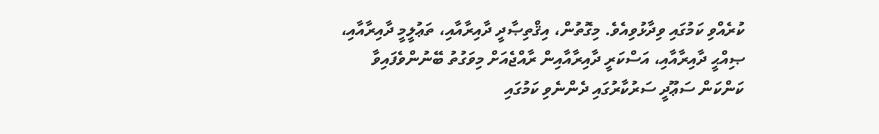ކުރެއްވި ކަމުގައި ވިދާޅުވިއެވެ. މިގޮތުން، އިޤްތިޞާދީ ދާއިރާއާއި، ތަޢުލީމީ ދާއިރާއާއި، ޞިއްޙީ ދާއިރާއާއި، އަސްކަރީ ދާއިރާއާއިން ރާއްޖެއަށް މިވަގުތު ބޭނުންވެފައިވާ ކަންކަން ސަޢޫދީ ސަރުކާރުގައި ދެންނެވި ކަމުގައި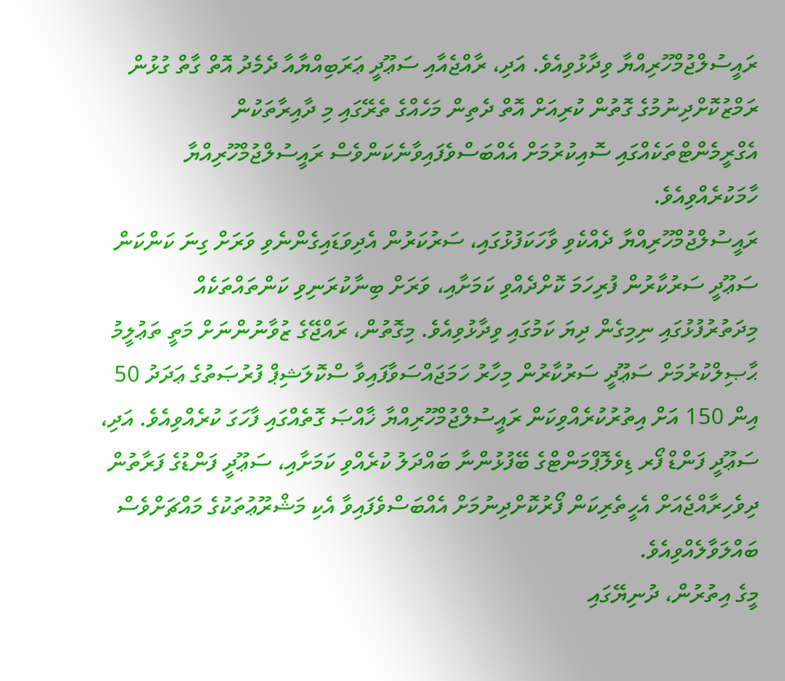ރައީސުލްޖުމްހޫރިއްޔާ ވިދާޅުވިއެވެ. އަދި، ރާއްޖެއާއި ސަޢޫދީ ޢަރަބިއްޔާއާ ދެމެދު އޮތް ގާތް ގުޅުން ރަމްޒުކޮށްދިނުމުގެ ގޮތުން ކުރިއަށް އޮތް ދެތިން މަހެއްގެ ތެރޭގައި މި ދާއިރާތަކުން އެގްރީމެންޓްތަކެއްގައި ސޮއިކުރުމަށް އެއްބަސްވެފައިވާނެކަންވެސް ރައީސުލްޖުމްހޫރިއްޔާ ހާމަކުރެއްވިއެވެ.
ރައީސުލްޖުމްހޫރިއްޔާ ދެއްކެވި ވާހަކަފުޅުގައި، ސަރުކަރުން އެދިވަޑައިގެންނެވި ވަރަށް ގިނަ ކަންކަން ސަޢޫދީ ސަރުކާރުން ފުރިހަމަ ކޮށްދެއްވި ކަމަށާއި، ވަރަށް ބިނާކުރަނިވި ކަންތައްތަކެއް މިދަތުރުފުޅުގައި ނިމިގެން ދިޔަ ކަމުގައި ވިދާޅުވިއެވެ. މިގޮތުން، ރައްޖޭގެ ޒުވާނުންނަށް މަތީ ތަޢުލީމު ޙާޞިލްކުރުމަށް ސަޢޫދީ ސަރުކާރުން މިހާރު ހަމަޖައްސަވާފައިވާ ސްކޮލަޝިޕް ފުރުޞަތުގެ ޢަދަދު 50 އިން 150 އަށް އިތުރުކުރެއްވިކަން ރައީސުލްޖުމްހޫރިއްޔާ ޚާއްޞަ ގޮތެއްގައި ފާހަގަ ކުރެއްވިއެވެ. އަދި، ސަޢޫދީ ފަންޑް ފޯރ ޑިވެލޮޕްމަންޓްގެ ބޭފުޅުންނާ ބައްދަލު ކުރެއްވި ކަމަށާއި، ސަޢޫދީ ފަންޑުގެ ފަރާތުން ދިވެހިރާއްޖެއަށް އެހީތެރިކަން ފޯރުކޮށްދިނުމަށް އެއްބަސްވެފައިވާ އެކި މަޝްރޫޢުތަކުގެ މައްޗަށްވެސް ބައްލަވާލެއްވިއެވެ.
މީގެ އިތުރުން، ދުނިޔޭގައި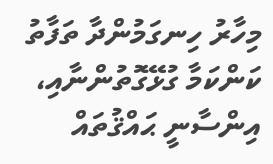މިހާރު ހިނގަމުންދާ ތަފާތު ކަންކަމާ ގުޅޭގޮތުންނާއި، އިންސާނީ ޙައްޤުތައް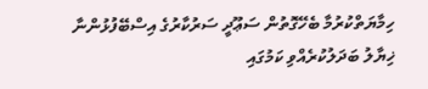ހިމާޔަތްކުރުމާ ބެހޭގޮތުން ސަޢޫދީ ސަރުކާރުގެ އިސްބޭފުޅުންނާ ޚިޔާލު ބަދަލުކުރެއްވި ކަމުގައި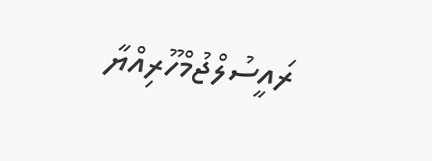ރައީސުލްޖުމްހޫރިއްޔާ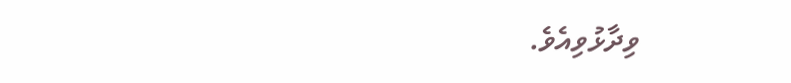ވިދާޅުވިއެވެ.